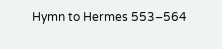Hymn to Hermes 553–564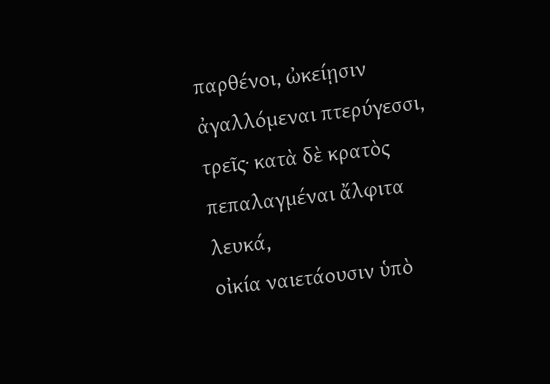παρθένοι, ὠκείῃσιν ἀγαλλόμεναι πτερύγεσσι,
τρεῖς· κατὰ δὲ κρατὸς πεπαλαγμέναι ἄλφιτα λευκά,
οἰκία ναιετάουσιν ὑπὸ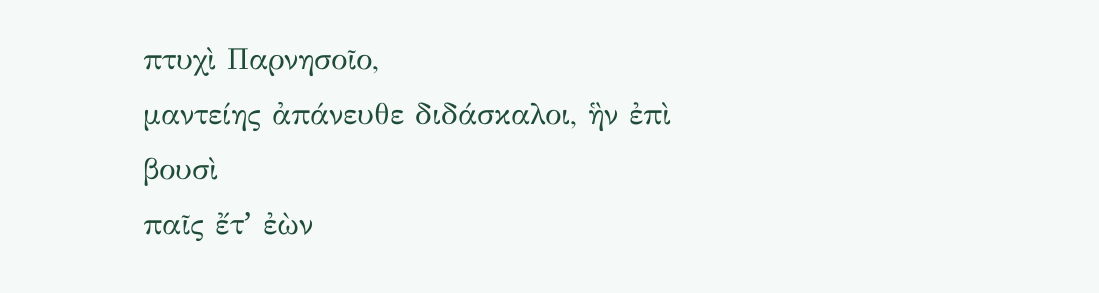πτυχὶ Παρνησοῖο,
μαντείης ἀπάνευθε διδάσκαλοι, ἣν ἐπὶ βουσὶ
παῖς ἔτʼ ἐὼν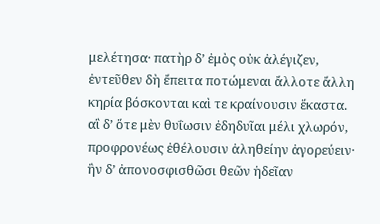μελέτησα· πατὴρ δʼ ἐμὸς οὐκ ἀλέγιζεν,
ἐντεῦθεν δὴ ἔπειτα ποτώμεναι ἄλλοτε ἄλλη
κηρία βόσκονται καὶ τε κραίνουσιν ἕκαστα.
αἳ δʼ ὅτε μὲν θυΐωσιν ἐδηδυῖαι μέλι χλωρόν,
προφρονέως ἐθέλουσιν ἀληθείην ἀγορεύειν·
ἢν δʼ ἀπονοσφισθῶσι θεῶν ἡδεῖαν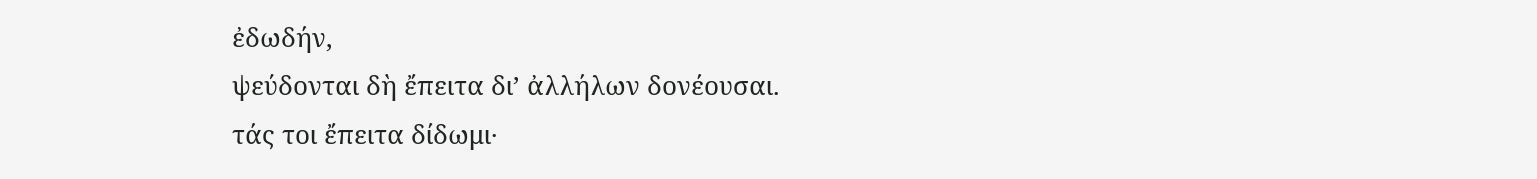ἐδωδήν,
ψεύδονται δὴ ἔπειτα διʼ ἀλλήλων δονέουσαι.
τάς τοι ἔπειτα δίδωμι·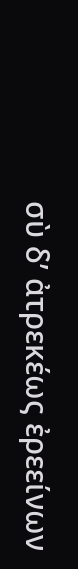σὺ δʼ ἀτρεκέως ἐρεείνων